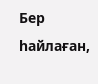Бер һайлаған,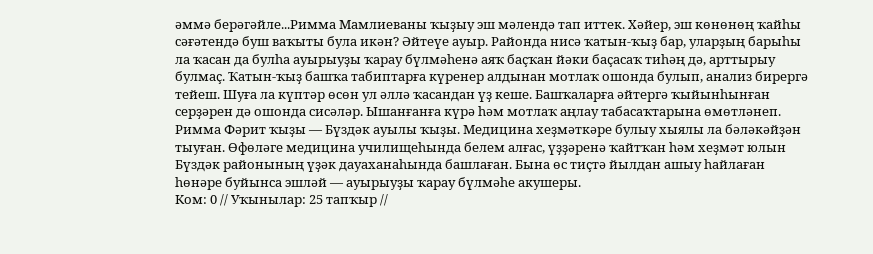әммә берәгәйле...Римма Мамлиеваны ҡыҙыу эш мәлендә тап иттек. Хәйер, эш көнөнөң ҡайһы сәғәтендә буш ваҡыты була икән? Әйтеүе ауыр. Районда нисә ҡатын-ҡыҙ бар, уларҙың барыһы ла ҡасан да булһа ауырыуҙы ҡарау бүлмәһенә аяҡ баҫҡан йәки баҫасаҡ тиһәң дә, арттырыу булмаҫ. Ҡатын-ҡыҙ башҡа табиптарға күренер алдынан мотлаҡ ошонда булып, анализ бирергә тейеш. Шуға ла күптәр өсөн ул әллә ҡасандан үҙ кеше. Башҡаларға әйтергә ҡыйынһынған серҙәрен дә ошонда сисәләр. Ышанғанға күрә һәм мотлаҡ аңлау табасаҡтарына өмөтләнеп.
Римма Фәрит ҡыҙы — Бүздәк ауылы ҡыҙы. Медицина хеҙмәткәре булыу хыялы ла бәләкәйҙән тыуған. Өфөләге медицина училищеһында белем алғас, үҙҙәренә ҡайтҡан һәм хеҙмәт юлын Бүздәк районының үҙәк дауаханаһында башлаған. Бына өс тиҫтә йылдан ашыу һайлаған һөнәре буйынса эшләй — ауырыуҙы ҡарау бүлмәһе акушеры.
Ком: 0 // Уҡынылар: 25 тапҡыр //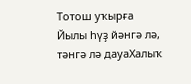Тотош уҡырға
Йылы һүҙ йәнгә лә, тәнгә лә дауаХалыҡ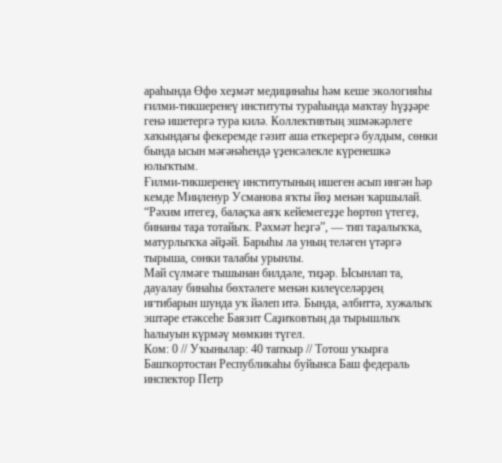араһында Өфө хеҙмәт медицинаһы һәм кеше экологияһы ғилми-тикшеренеү институты тураһында маҡтау һүҙҙәре генә ишетергә тура килә. Коллективтың эшмәкәрлеге хаҡындағы фекеремде гәзит аша еткерергә булдым, сөнки бында ысын мәғәнәһендә үҙенсәлекле күренешкә юлыҡтым.
Ғилми-тикшеренеү институтының ишеген асып ингән һәр кемде Миңленур Усманова яҡты йөҙ менән ҡаршылай. “Рәхим итегеҙ, балаҫҡа аяҡ кейемегеҙҙе һөртөп үтегеҙ, бинаны таҙа тотайыҡ. Рәхмәт һеҙгә”, — тип таҙалыҡҡа, матурлыҡҡа әйҙәй. Барыһы ла уның теләген үтәргә тырыша, сөнки талабы урынлы.
Май сүлмәге тышынан билдәле, тиҙәр. Ысынлап та, дауалау бинаһы бөхтәлеге менән килеүселәрҙең иғтибарын шунда уҡ йәлеп итә. Бында, әлбиттә, хужалыҡ эштәре етәксеһе Баязит Саҙиҡовтың да тырышлыҡ һалыуын күрмәү мөмкин түгел.
Ком: 0 // Уҡынылар: 40 тапҡыр // Тотош уҡырға
Башҡортостан Республикаһы буйынса Баш федераль инспектор Петр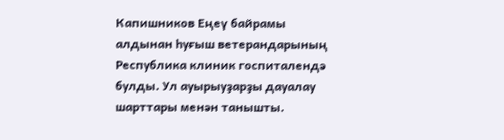Капишников Еңеү байрамы алдынан һуғыш ветерандарының Республика клиник госпиталендә булды. Ул ауырыуҙарҙы дауалау шарттары менән танышты.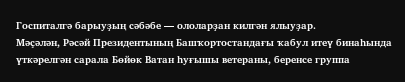Госпиталгә барыуҙың сәбәбе — ололарҙан килгән ялыуҙар.
Мәҫәлән, Рәсәй Президентының Башҡортостандағы ҡабул итеү бинаһында үткәрелгән сарала Бөйөк Ватан һуғышы ветераны, беренсе группа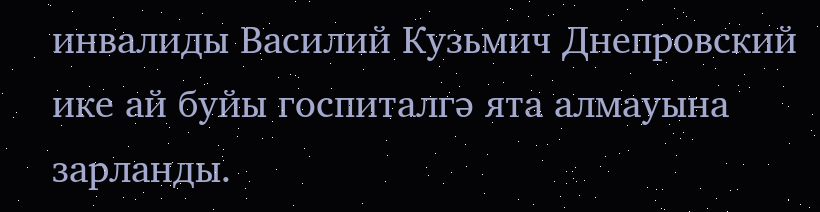инвалиды Василий Кузьмич Днепровский ике ай буйы госпиталгә ята алмауына зарланды.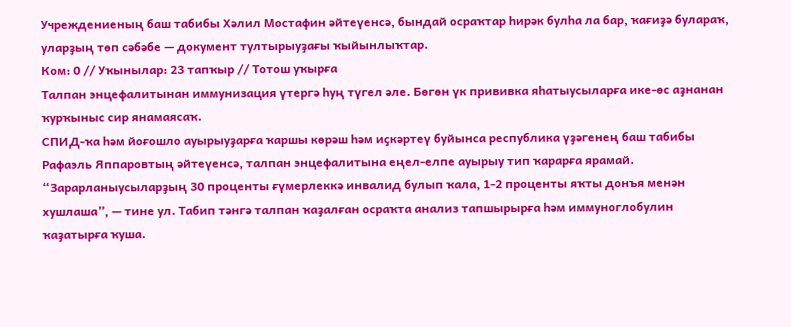Учреждениеның баш табибы Хәлил Мостафин әйтеүенсә, бындай осраҡтар һирәк булһа ла бар, ҡағиҙә булараҡ, уларҙың төп сәбәбе — документ тултырыуҙағы ҡыйынлыҡтар.
Ком: 0 // Уҡынылар: 23 тапҡыр // Тотош уҡырға
Талпан энцефалитынан иммунизация үтергә һуң түгел әле. Бөгөн үк прививка яһатыусыларға ике-өс аҙнанан ҡурҡыныс сир янамаясаҡ.
СПИД-ҡа һәм йоғошло ауырыуҙарға ҡаршы көрәш һәм иҫкәртеү буйынса республика үҙәгенең баш табибы Рафаэль Яппаровтың әйтеүенсә, талпан энцефалитына еңел-елпе ауырыу тип ҡарарға ярамай. “Зарарланыусыларҙың 30 проценты ғүмерлеккә инвалид булып ҡала, 1-2 проценты яҡты донъя менән хушлаша”, — тине ул. Табип тәнгә талпан ҡаҙалған осраҡта анализ тапшырырға һәм иммуноглобулин ҡаҙатырға ҡуша.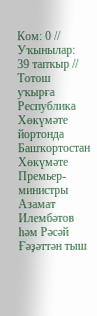Ком: 0 // Уҡынылар: 39 тапҡыр // Тотош уҡырға
Республика Хөкүмәте йортонда Башҡортостан Хөкүмәте Премьер-министры Азамат Илембәтов һәм Рәсәй Ғәҙәттән тыш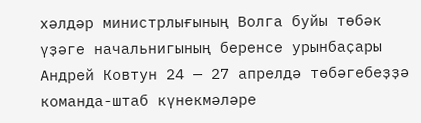хәлдәр министрлығының Волга буйы төбәк үҙәге начальнигының беренсе урынбаҫары Андрей Ковтун 24 — 27 апрелдә төбәгебеҙҙә команда-штаб күнекмәләре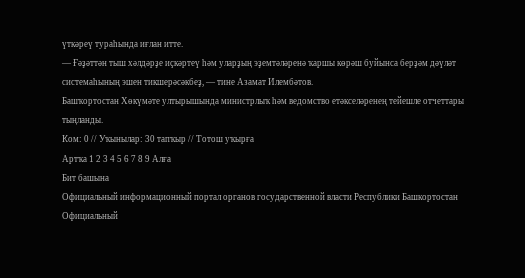үткәреү тураһында иғлан итте.
— Ғәҙәттән тыш хәлдәрҙе иҫкәртеү һәм уларҙың эҙемтәләренә ҡаршы көрәш буйынса берҙәм дәүләт системаһының эшен тикшерәсәкбеҙ, — тине Азамат Илембәтов.
Башҡортостан Хөкүмәте ултырышында министрлыҡ һәм ведомство етәкселәренең тейешле отчеттары тыңланды.
Ком: 0 // Уҡынылар: 30 тапҡыр // Тотош уҡырға
Артҡа 1 2 3 4 5 6 7 8 9 Алға
Бит башына
Официальный информационный портал органов государственной власти Республики Башкортостан  Официальный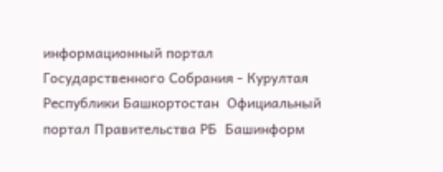информационный портал Государственного Собрания - Курултая Республики Башкортостан  Официальный портал Правительства РБ  Башинформ